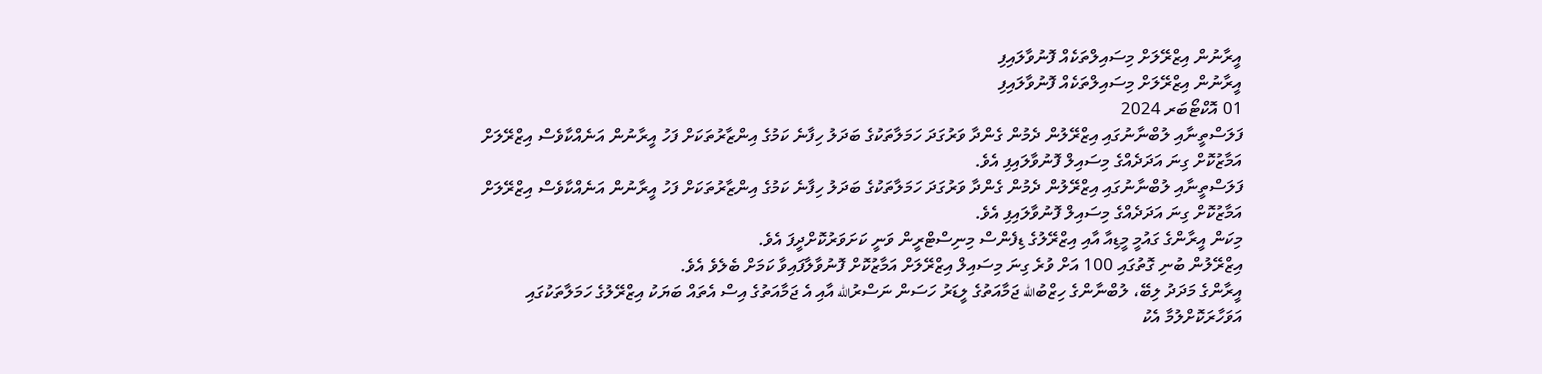އީރާނުން އިޒްރޭލަށް މިސައިލްތަކެއް ފޮނުވާލައިފި
އީރާނުން އިޒްރޭލަށް މިސައިލްތަކެއް ފޮނުވާލައިފި
01 އޮކްޓޯބަރ 2024
ފަލަސްތީނާއި ލުބްނާނުގައި އިޒްރޭލުން ދެމުން ގެންދާ ވަރުގަދަ ހަމަލާތަކުގެ ބަދަލު ހިފާނެ ކަމުގެ އިންޒާރުތަކަށް ފަހު އީރާނުން އަނެއްކާވެސް އިޒްރޭލަށް އަމާޒުކޮށް ގިނަ އަދަދެއްގެ މިސައިލް ފޮނުވާލައިފި އެވެ.
ފަލަސްތީނާއި ލުބްނާނުގައި އިޒްރޭލުން ދެމުން ގެންދާ ވަރުގަދަ ހަމަލާތަކުގެ ބަދަލު ހިފާނެ ކަމުގެ އިންޒާރުތަކަށް ފަހު އީރާނުން އަނެއްކާވެސް އިޒްރޭލަށް އަމާޒުކޮށް ގިނަ އަދަދެއްގެ މިސައިލް ފޮނުވާލައިފި އެވެ.
މިކަން އީރާންގެ ގައުމީ މީޑިއާ އާއި އިޒްރޭލުގެ ޑިފެންސް މިނިސްޓްރީން ވަނީ ކަށަވަރުކޮށްދީފަ އެވެ.
އިޒްރޭލުން ބުނި ގޮތުގައި 100 އަށް ވުރެ ގިނަ މިސައިލް އިޒްރޭލަށް އަމާޒުކޮށް ފޮނުވާލާފައިވާ ކަމަށް ބެލެވެ އެވެ.
އީރާންގެ މަދަދު ލިބޭ، ލުބްނާންގެ ހިޒްބުالله ޖަމާއަތުގެ ލީޑަރު ހަސަން ނަސްރުالله އާއި އެ ޖަމާއަތުގެ އިސް އެތައް ބަޔަކު އިޒްރޭލުގެ ހަމަލާތަކުގައި އަވަހާރަކޮށްލުމާ އެކު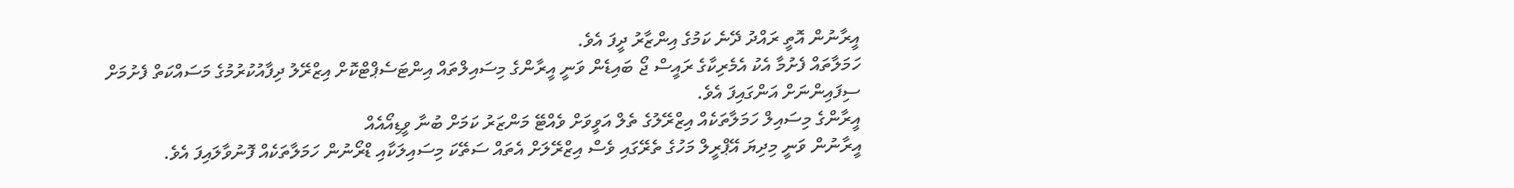އީރާނުން އޮތީ ރައްދު ދޭނެ ކަމުގެ އިންޒާރު ދީފަ އެވެ.
ހަމަލާތައް ފެށުމާ އެކު އެމެރިކާގެ ރައީސް ޖޯ ބައިޑެން ވަނީ އީރާންގެ މިސައިލްތައް އިންޓަސެޕްޓްކޮށް އިޒްރޭލު ދިފާއުކުރުމުގެ މަސައްކަތް ފެށުމަށް ސިފައިންނަށް އަންގައިފަ އެވެ.
އީރާންގެ މިސައިލް ހަމަލާތަކެއް އިޒްރޭލުގެ ތެލް އަވީވަށް ވެއްޓޭ މަންޒަރު ކަމަށް ބުނާ ވީޑިއޯއެއް
އީރާނުން ވަނީ މިދިޔަ އޭޕްރީލް މަހުގެ ތެރޭގައި ވެސް އިޒްރޭލަށް އެތައް ސަތޭކަ މިސައިލަކާއި ޑްރޯނުން ހަމަލާތަކެއް ފޮނުވާލައިފަ އެވެ.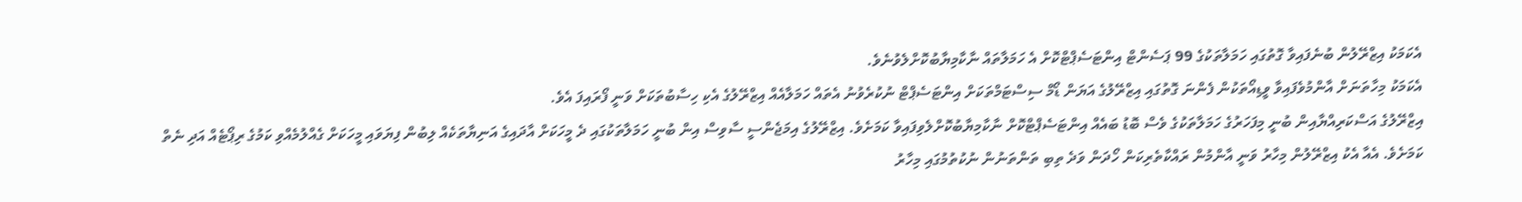އެކަމަކު އިޒްރޭލުން ބުނެފައިވާ ގޮތުގައި ހަމަލާތަކުގެ 99 ޕަސެންޓް އިންޓަސެޕްޓްކޮށް އެ ހަމަލާތައް ނާކާމިޔާބުކޮށްލެވުނެވެ.
އެކަމަކު މިހާތަނަށް އާންމުވެފައިވާ ވީޑިއޯތަކުން ފެންނަ ގޮތުގައި އިޒްރޭލުގެ އަޔަން ޑޯމް ސިސްޓަމްތަކަށް އިންޓަސެޕްޓް ނުކުރެވުނު އެތައް ހަމަލާއެއް އިޒްރޭލުގެ އެކި ހިސާބުތަކަށް ވަނީ ފޯރައިފަ އެވެ.
އިޒްރޭލުގެ އަސްކަރިއްޔާއިން ބުނީ މިފަހަރުގެ ހަމަލާތަކުގެ ވެސް ބޮޑު ބައެއް އިންޓަސެޕްޓްކޮށް ނާކާމިޔާބުކޮށްލެވިފައިވާ ކަމަށެވެ. އިޒްރޭލުގެ އިމަޖެންސީ ސާވިސް އިން ބުނީ ހަމަލާތަކުގައި ދެ މީހަކަށް އާދައިގެ އަނިޔާތަކެއް ލިބުން ފިޔަވައި މީހަކަށް ގެއްލުމެއްވި ކަމުގެ ރިޕޯޓެއް އަދި ނެތް ކަމަށެވެ. އެއާ އެކު އިޒްރޭލުން މިހާރު ވަނީ އާންމުން ރައްކާތެރިކަން ހޯދަން ވަދެ ތިބި ތަންތަނުން ނުކުތުމުގައި މިހާރު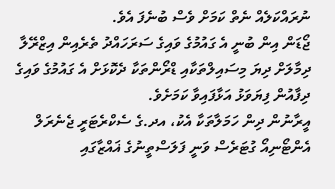ނުރައްކަލެއް ނެތް ކަމަށް ވެސް ބުނެފަ އެވެ.
ޖޯޑަން އިން ބުނީ އެ ގައުމުގެ ވައިގެ ސަރަހައްދު ތެރެއިން އިޒްރޭލާ ދިމާލަށް ދިޔަ މިސައިލްތަކާއި ޑްރޯންތަކާ ދެކޮޅަށް އެ ގައުމުގެ ވައިގެ ދިފާއުން ފިޔަވަޅު އަޅާފައިވާ ކަމަށެވެ.
އީރާނުން ދިން ހަމަލާތަކާ އެކު، އދ.ގެ ސެކްރެޓަރީ ޖެނެރަލް އެންޓޯނިއޯ ގުޓަރެސް ވަނީ ފަލަސްތީނުގެ ޣައްޒާގައި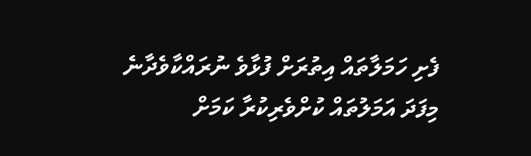ފެށި ހަމަލާތައް އިތުރަށް ފުޅާވެ ނުރައްކާވެދާނެ މިފަދަ އަމަލުތައް ކުށްވެރިކުރާ ކަމަށް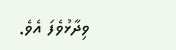ވިދާޅުވެފަ އެވެ.